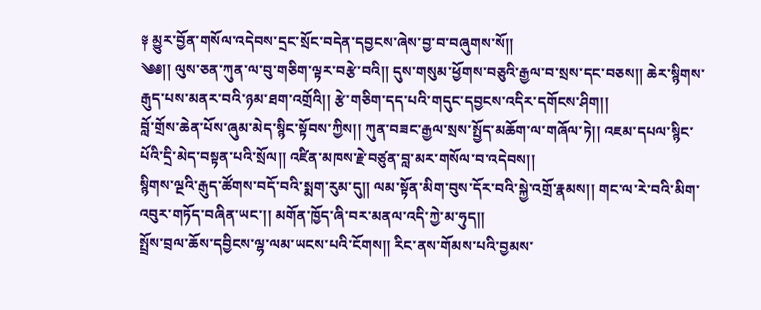༈ མྱུར་བྱོན་གསོལ་འདེབས་དྲང་སྲོང་བདེན་དབྱངས་ཞེས་བྱ་བ་བཞུགས་སོ།།
༄༅།། ལུས་ཅན་ཀུན་ལ་བུ་གཅིག་ལྟར་བརྩེ་བའི།། དུས་གསུམ་ཕྱོགས་བཅུའི་རྒྱལ་བ་སྲས་དང་བཅས།། ཆེར་སྙིགས་རྒུད་པས་མནར་བའི་ཉམ་ཐག་འགྲོའི།། རྩེ་གཅིག་དད་པའི་གདུང་དབྱངས་འདིར་དགོངས་ཤིག།།
བློ་གྲོས་ཆེན་པོས་ཞུམ་མེད་སྙིང་སྟོབས་ཀྱིས།། ཀུན་བཟང་རྒྱལ་སྲས་སྤྱོད་མཆོག་ལ་གཞོལ་ཏེ།། འཇམ་དཔལ་སྙིང་པོའི་དྲི་མེད་བསྟན་པའི་སྲོལ།། འཛིན་མཁས་རྗེ་བཙུན་བླ་མར་གསོལ་བ་འདེབས།།
སྙིགས་ལྔའི་རྒུད་ཚོགས་བདོ་བའི་སྨག་རུམ་དུ།། ལམ་སྟོན་མིག་བུས་དོར་བའི་སྐྱེ་འགྲོ་རྣམས།། གང་ལ་རེ་བའི་མིག་འབུར་གཏོད་བཞིན་ཡང་།། མགོན་ཁྱོད་ཞི་བར་མནལ་འདི་ཀྱེ་མ་ཧུད།།
སྤྲོས་བྲལ་ཆོས་དབྱིངས་ལྷ་ལམ་ཡངས་པའི་ངོགས།། རིང་ནས་གོམས་པའི་བྱམས་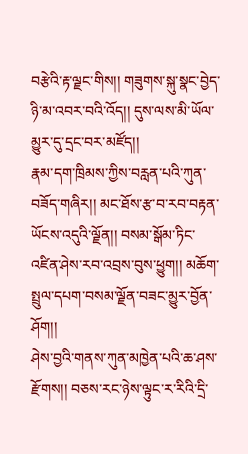བརྩེའི་རྟ་ལྗང་གིས།། གཟུགས་སྐུ་སྣང་བྱེད་ཉི་མ་འབར་བའི་འོད།། དུས་ལས་མི་ཡོལ་མྱུར་དུ་དྲང་བར་མཛོད།།
རྣམ་དག་ཁྲིམས་ཀྱིས་བརླན་པའི་ཀུན་བཟོད་གཞིར།། མང་ཐོས་རྩ་བ་རབ་བརྟན་ཡོངས་འདུའི་ལྗོན།། བསམ་སྒོམ་ཏིང་འཛིན་ཤེས་རབ་འབྲས་བུས་ཕྱུག།། མཆོག་སྤྲུལ་དཔག་བསམ་ལྗོན་བཟང་མྱུར་བྱོན་ཤོག།།
ཤེས་བྱའི་གནས་ཀུན་མཁྱེན་པའི་ཆ་ཤས་རྫོགས།། བཅས་རང་ཉེས་ལྟུང་ར་རིའི་དྲི་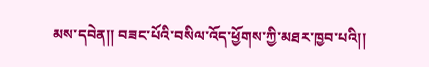མས་དབེན།། བཟང་པོའི་བསིལ་འོད་ཕྱོགས་ཀྱི་མཐར་ཁྱབ་པའི།།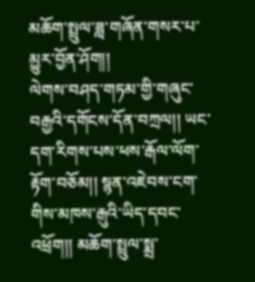མཆོག་སྤྲུལ་ཟླ་གཞོན་གསར་པ་མྱུར་བྱོན་ཤོག།།
ལེགས་བཤད་གཏམ་གྱི་གཞུང་བརྒྱའི་དགོངས་དོན་བཀྲལ།། ཡང་དག་རིགས་པས་ཕས་རྒོལ་ལོག་རྟོག་བཅོམ།། སྙན་འཇེབས་ངག་གིས་མཁས་རྒུའི་ཡིད་དབང་འཕྲོག།། མཆོག་སྤྲུལ་སྨྲ་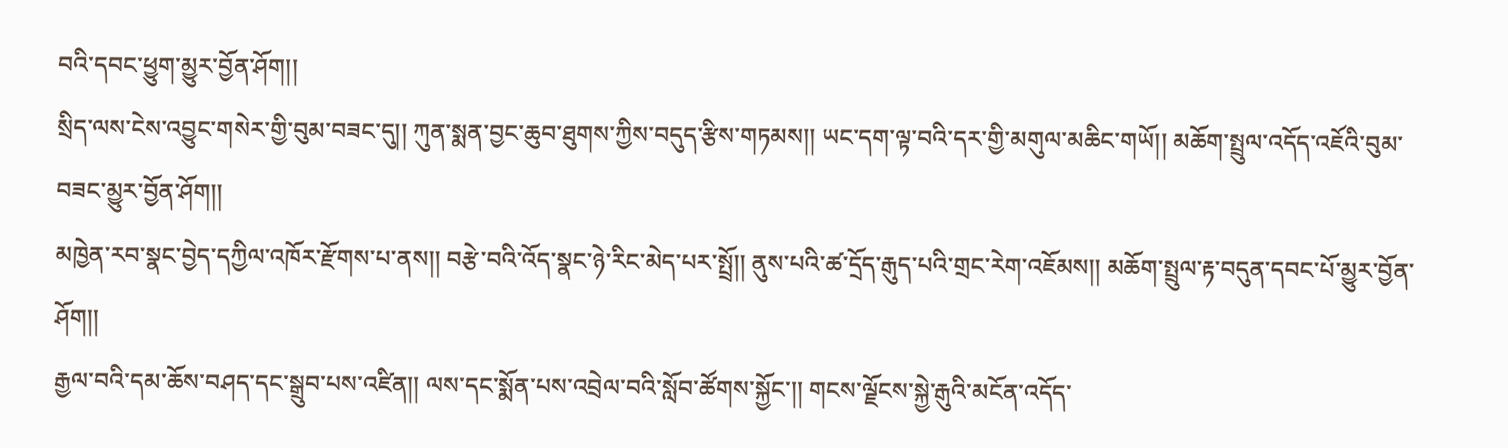བའི་དབང་ཕྱུག་མྱུར་བྱོན་ཤོག།།
སྲིད་ལས་ངེས་འབྱུང་གསེར་གྱི་བུམ་བཟང་དུ།། ཀུན་སྨན་བྱང་ཆུབ་ཐུགས་ཀྱིས་བདུད་རྩིས་གཏམས།། ཡང་དག་ལྟ་བའི་དར་གྱི་མགུལ་མཆིང་གཡོ།། མཆོག་སྤྲུལ་འདོད་འཇོའི་བུམ་བཟང་མྱུར་བྱོན་ཤོག།།
མཁྱེན་རབ་སྣང་བྱེད་དཀྱིལ་འཁོར་རྫོགས་པ་ནས།། བརྩེ་བའི་འོད་སྣང་ཉེ་རིང་མེད་པར་སྤྲོ།། ནུས་པའི་ཚ་དྲོད་རྒུད་པའི་གྲང་རེག་འཇོམས།། མཆོག་སྤྲུལ་རྟ་བདུན་དབང་པོ་མྱུར་བྱོན་ཤོག།།
རྒྱལ་བའི་དམ་ཆོས་བཤད་དང་སྒྲུབ་པས་འཛིན།། ལས་དང་སྨོན་པས་འབྲེལ་བའི་སློབ་ཚོགས་སྐྱོང་།། གངས་ལྗོངས་སྐྱེ་རྒུའི་མངོན་འདོད་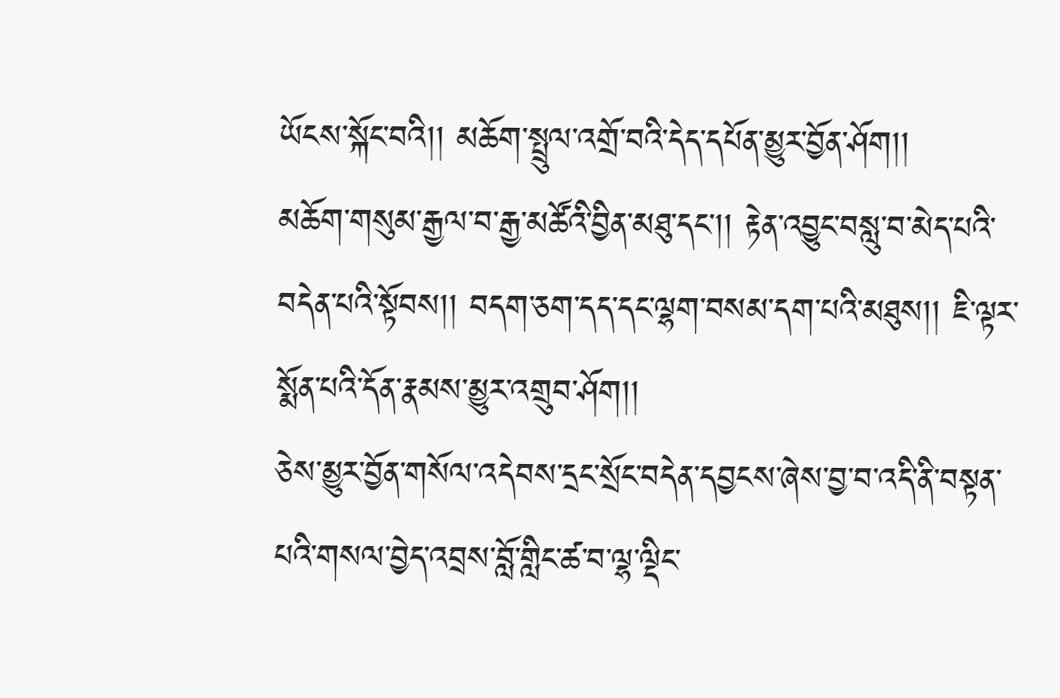ཡོངས་སྐོང་བའི།། མཆོག་སྤྲུལ་འགྲོ་བའི་དེད་དཔོན་མྱུར་བྱོན་ཤོག།།
མཆོག་གསུམ་རྒྱལ་བ་རྒྱ་མཚོའི་བྱིན་མཐུ་དང་།། རྟེན་འབྱུང་བསླུ་བ་མེད་པའི་བདེན་པའི་སྟོབས།། བདག་ཅག་དད་དང་ལྷག་བསམ་དག་པའི་མཐུས།། ཇི་ལྟར་སྨོན་པའི་དོན་རྣམས་མྱུར་འགྲུབ་ཤོག།།
ཅེས་མྱུར་བྱོན་གསོལ་འདེབས་དྲང་སྲོང་བདེན་དབྱངས་ཞེས་བྱ་བ་འདི་ནི་བསྟན་པའི་གསལ་བྱེད་འབྲས་བློ་གླིང་ཚ་བ་ལྷ་ལྡིང་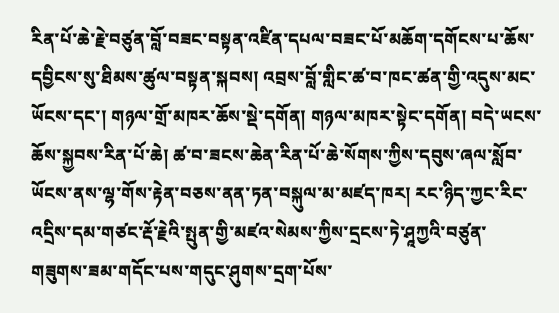རིན་པོ་ཆེ་རྗེ་བཙུན་བློ་བཟང་བསྟན་འཛིན་དཔལ་བཟང་པོ་མཆོག་དགོངས་པ་ཆོས་དབྱིངས་སུ་ཐིམས་ཚུལ་བསྟན་སྐབས། འབྲས་བློ་གླིང་ཚ་བ་ཁང་ཚན་གྱི་འདུས་མང་ཡོངས་དང་། གཉལ་གྲོ་མཁར་ཆོས་སྡེ་དགོན། གཉལ་མཁར་སྟེང་དགོན། བདེ་ཡངས་ཆོས་སྐྱབས་རིན་པོ་ཆེ། ཚ་བ་ཟངས་ཆེན་རིན་པོ་ཆེ་སོགས་ཀྱིས་དབུས་ཞལ་སློབ་ཡོངས་ནས་ལྷ་གོས་རྟེན་བཅས་ནན་ཏན་བསྐུལ་མ་མཛད་ཁར། རང་ཉིད་ཀྱང་རིང་འདྲིས་དམ་གཙང་རྡོ་རྗེའི་སྤུན་གྱི་མཛའ་སེམས་ཀྱིས་དྲངས་ཏེ་ཤཱཀྱའི་བཙུན་གཟུགས་ཟམ་གདོང་པས་གདུང་ཤུགས་དྲག་པོས་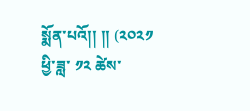སྨོན་པའོ།། །། (༢༠༢༡ ཕྱི་ཟླ་ ༡༢ ཚེས་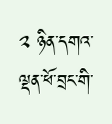༢ ཉིན་དགའ་ལྡན་ཕོ་བྲང་གི་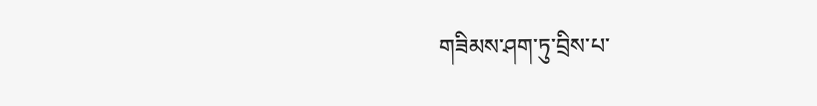གཟིམས་ཤག་ཏུ་བྲིས་པ་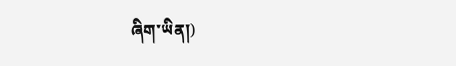ཞིག་ཡིན།)